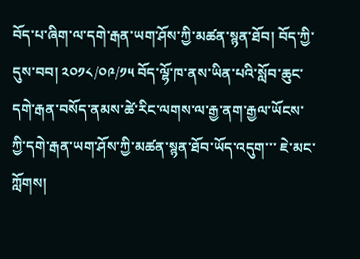བོད་པ་ཞིག་ལ་དགེ་རྒན་ཡག་ཤོས་ཀྱི་མཚན་སྙན་ཐོབ། བོད་ཀྱི་དུས་བབ། ༢༠༡༨/༠༩/༡༥ བོད་ལྷོ་ཁ་ནས་ཡིན་པའི་སློབ་ཆུང་དགེ་རྒན་བསོད་ནམས་ཚེ་རིང་ལགས་ལ་རྒྱ་ནག་རྒྱལ་ཡོངས་ཀྱི་དགེ་རྒན་ཡག་ཤོས་ཀྱི་མཚན་སྙན་ཐོབ་ཡོད་འདུག་་་ ཇེ་མང་ཀློགས།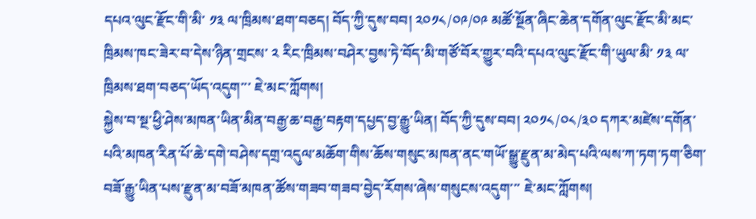དཔའ་ལུང་རྫོང་གི་མི་ ༡༣ ལ་ཁྲིམས་ཐག་བཅད། བོད་ཀྱི་དུས་བབ། ༢༠༡༨/༠༩/༠༩ མཚོ་སྔོན་ཞིང་ཆེན་དགོན་ལུང་རྫོང་མི་མང་ཁྲིམས་ཁང་ཟེར་བ་དེས་ཉིན་གྲངས་ ༢ རིང་ཁྲིམས་བཤེར་བྱས་ཏེ་བོད་མི་གཙོ་བོར་གྱུར་བའི་དཔའ་ལུང་རྫོང་གི་ཡུལ་མི་ ༡༣ ལ་ཁྲིམས་ཐག་བཅད་ཡོད་འདུག་་་ ཇེ་མང་ཀློགས།
སྐྱེས་བ་སྔ་ཕྱི་ཤེས་མཁན་ཡིན་མིན་བརྒྱ་ཆ་བརྒྱ་བརྟག་དཔྱད་བྱ་རྒྱུ་ཡིན། བོད་ཀྱི་དུས་བབ། ༢༠༡༨/༠༨/༣༠ དཀར་མཛེས་དགོན་པའི་མཁན་རིན་པོ་ཆེ་དགེ་བཤེས་དགྲ་འདུལ་མཆོག་གིས་ཆོས་གསུང་མཁན་ནང་གཡོ་སྒྱུ་རྫུན་མ་མེད་པའི་ལས་ཀ་ཏག་ཏག་ཅིག་བཟོ་རྒྱུ་ཡིན་པས་རྫུན་མ་བཟོ་མཁན་ཚོས་གཟབ་གཟབ་བྱེད་རོགས་ཞེས་གསུངས་འདུག་་་ ཇེ་མང་ཀློགས།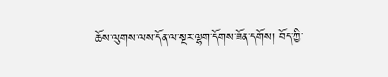ཆོས་ལུགས་ལས་དོན་ལ་སྔར་ལྷག་དོགས་ཟོན་དགོས། བོད་ཀྱི་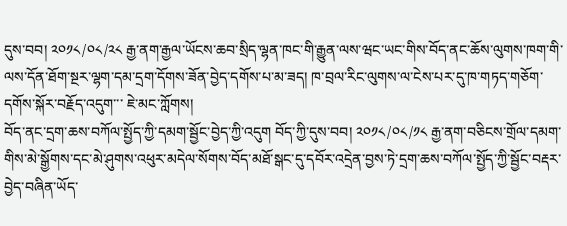དུས་བབ། ༢༠༡༨/༠༨/༢༨ རྒྱ་ནག་རྒྱལ་ཡོངས་ཆབ་སྲིད་ལྷན་ཁང་གི་རྒྱུན་ལས་ཝང་ཡང་གིས་བོད་ནང་ཆོས་ལུགས་ཁག་གི་ལས་དོན་ཐོག་སྔར་ལྷག་དམ་དྲག་དོགས་ཟོན་བྱེད་དགོས་པ་མ་ཟད། ཁ་བྲལ་རིང་ལུགས་ལ་ངེས་པར་དུ་ཁ་གཏད་གཅོག་དགོས་སྐོར་བརྗོད་འདུག་་་ ཇེ་མང་ཀློགས།
བོད་ནང་དྲག་ཆས་བཀོལ་སྤྱོད་ཀྱི་དམག་སྦྱོང་བྱེད་ཀྱི་འདུག བོད་ཀྱི་དུས་བབ། ༢༠༡༨/༠༨/༡༨ རྒྱ་ནག་བཅིངས་གྲོལ་དམག་གིས་མེ་སྒྱོགས་དང་མེ་ཤུགས་འཕུར་མདེལ་སོགས་བོད་མཐོ་སྒང་དུ་དབོར་འདྲེན་བྱས་ཏེ་དྲག་ཆས་བཀོལ་སྤྱོད་ཀྱི་སྦྱོང་བརྡར་བྱེད་བཞིན་ཡོད་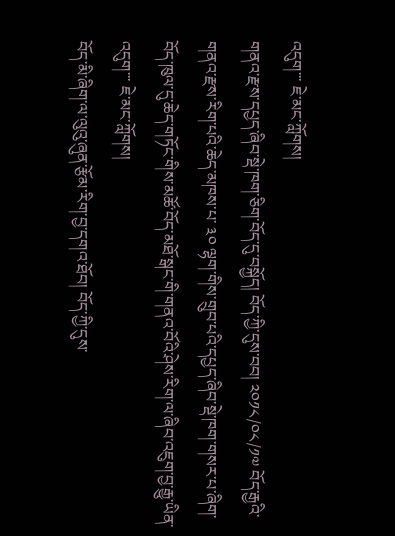འདུག་་་ ཇེ་མང་ཀློགས།
གནའ་རྫས་དཔྱད་ཞིབ་སྡེ་ཁག་ཅིག་བོད་དུ་བསྐྱོད། བོད་ཀྱི་དུས་བབ། ༢༠༡༨/༠༨/༡༧ བོད་རྒྱའི་གནའ་རྫས་རིག་པའི་ཆེད་མཁས་པ་ ༣༠ ལྷག་གིས་གྲུབ་པའི་དཔྱད་ཞིབ་སྡེ་ཁག་གསར་པ་ཞིག་བོད་ཁུལ་དུ་ཆེད་གཏོང་གིས་མཚོ་བོད་མཐོ་སྒང་གི་གནའ་བོའི་ཤེས་རིག་ལ་ཞིབ་འཇུག་བྱ་རྒྱུ་ཡིན་འདུག་་་ ཇེ་མང་ཀློགས།
བོད་མི་ཞིག་ལ་ལུའུ་ཞུན་རྩོམ་རིག་བྱ་དགའ་ཐོབ། བོད་ཀྱི་དུས་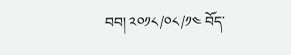བབ། ༢༠༡༨/༠༨/༡༤ བོད་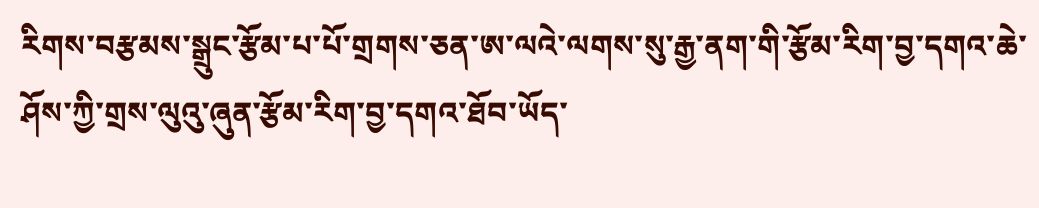རིགས་བརྩམས་སྒྲུང་རྩོམ་པ་པོ་གྲགས་ཅན་ཨ་ལའེ་ལགས་སུ་རྒྱ་ནག་གི་རྩོམ་རིག་བྱ་དགའ་ཆེ་ཤོས་ཀྱི་གྲས་ལུའུ་ཞུན་རྩོམ་རིག་བྱ་དགའ་ཐོབ་ཡོད་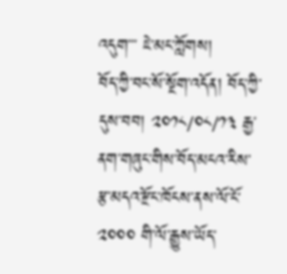འདུག་་་ ཇེ་མང་ཀློགས།
བོད་ཀྱི་བང་སོ་སྔོག་འདོན། བོད་ཀྱི་དུས་བབ། ༢༠༡༨/༠༨/༡༣ རྒྱ་ནག་གཞུང་གིས་བོད་མངའ་རིས་རྩ་མདའ་རྫོང་ཁོངས་ནས་ལོ་ངོ་༢༠༠༠ གི་ལོ་རྒྱུས་ཡོད་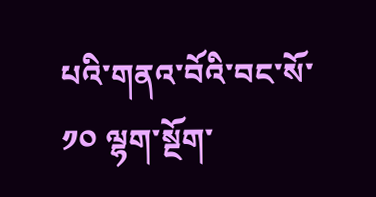པའི་གནའ་བོའི་བང་སོ་ ༡༠ ལྷག་སྔོག་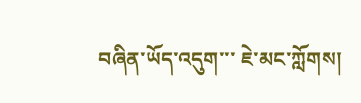བཞིན་ཡོད་འདུག་་་ ཇེ་མང་ཀློགས།